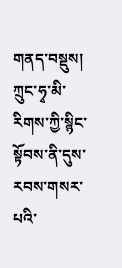གནད་བསྡུས། ཀྲུང་ཧྭ་མི་རིགས་ཀྱི་སྙིང་སྟོབས་ནི་དུས་རབས་གསར་པའི་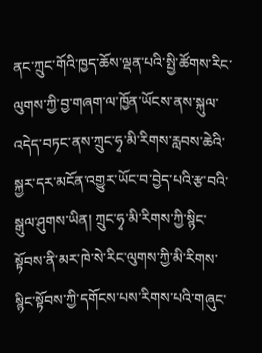ནང་ཀྲུང་གོའི་ཁྱད་ཆོས་ལྡན་པའི་སྤྱི་ཚོགས་རིང་ལུགས་ཀྱི་བྱ་གཞག་ལ་ཁྱོན་ཡོངས་ནས་སྐུལ་འདེད་བཏང་ནས་ཀྲུང་ཧྭ་མི་རིགས་རླབས་ཆེའི་སྐྱར་དར་མངོན་འགྱུར་ཡོང་བ་བྱེད་པའི་རྩ་བའི་སྒུལ་ཤུགས་ཡིན། ཀྲུང་ཧྭ་མི་རིགས་ཀྱི་སྙིང་སྟོབས་ནི་མར་ཁེ་སེ་རིང་ལུགས་ཀྱི་མི་རིགས་སྙིང་སྟོབས་ཀྱི་དགོངས་པས་རིགས་པའི་གཞུང་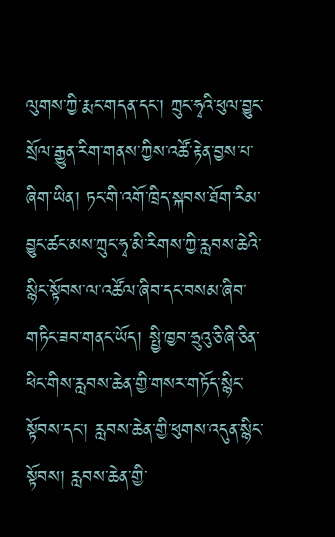ལུགས་ཀྱི་རྨང་གདན་དང་། ཀྲུང་ཧྭའི་ཕུལ་བྱུང་སྲོལ་རྒྱུན་རིག་གནས་ཀྱིས་འཚོ་རྟེན་བྱས་པ་ཞིག་ཡིན། ཏང་གི་འགོ་ཁྲིད་སྐབས་ཐོག་རིམ་བྱུང་ཚང་མས་ཀྲུང་ཧྭ་མི་རིགས་ཀྱི་རླབས་ཆེའི་སྙིང་སྟོབས་ལ་འཚོལ་ཞིབ་དང་བསམ་ཞིབ་གཏིང་ཟབ་གནང་ཡོད། སྤྱི་ཁྱབ་ཧྲུའུ་ཅི་ཞི་ཅིན་ཕིང་གིས་རླབས་ཆེན་གྱི་གསར་གཏོད་སྙིང་སྟོབས་དང་། རླབས་ཆེན་གྱི་ཕུགས་འདུན་སྙིང་སྟོབས། རླབས་ཆེན་གྱི་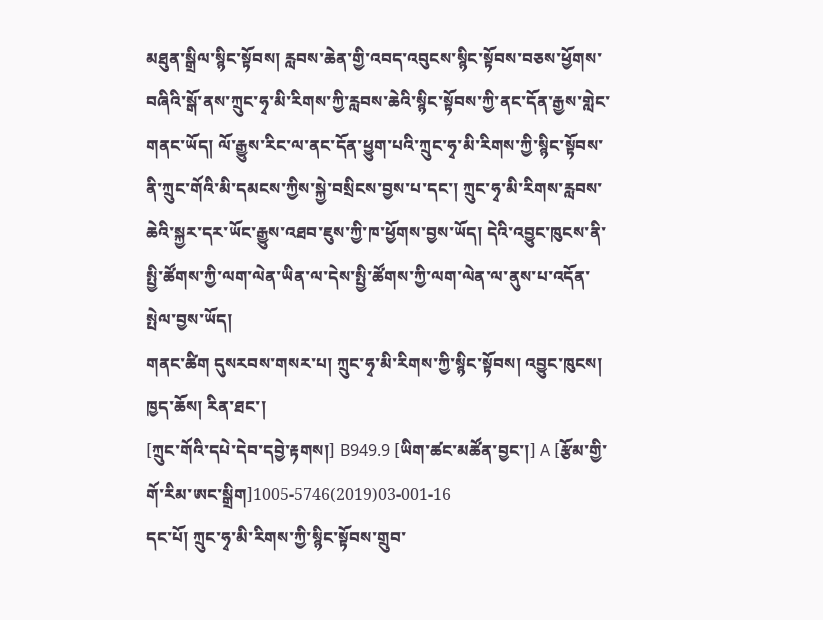མཐུན་སྒྲིལ་སྙིང་སྟོབས། རླབས་ཆེན་གྱི་འབད་འབུངས་སྙིང་སྟོབས་བཅས་ཕྱོགས་བཞིའི་སྒོ་ནས་ཀྲུང་ཧྭ་མི་རིགས་ཀྱི་རླབས་ཆེའི་སྙིང་སྟོབས་ཀྱི་ནང་དོན་རྒྱས་གླེང་གནང་ཡོད། ལོ་རྒྱུས་རིང་ལ་ནང་དོན་ཕྱུག་པའི་ཀྲུང་ཧྭ་མི་རིགས་ཀྱི་སྙིང་སྟོབས་ནི་ཀྲུང་གོའི་མི་དམངས་ཀྱིས་སྐྱེ་བསྲིངས་བྱས་པ་དང་། ཀྲུང་ཧྭ་མི་རིགས་རླབས་ཆེའི་སྐྱར་དར་ཡོང་རྒྱུས་འཐབ་ཇུས་ཀྱི་ཁ་ཕྱོགས་བྱས་ཡོད། དེའི་འབྱུང་ཁུངས་ནི་སྤྱི་ཚོགས་ཀྱི་ལག་ལེན་ཡིན་ལ་དེས་སྤྱི་ཚོགས་ཀྱི་ལག་ལེན་ལ་ནུས་པ་འདོན་སྤེལ་བྱས་ཡོད།
གནང་ཚིག དུསརབས་གསར་པ། ཀྲུང་ཧྭ་མི་རིགས་ཀྱི་སྙིང་སྟོབས། འབྱུང་ཁུངས། ཁྱད་ཆོས། རིན་ཐང་།
[ཀྲུང་གོའི་དཔེ་དེབ་དབྱེ་རྟགས།] B949.9 [ཡིག་ཚང་མཚོན་བྱང་།] A [རྩོམ་གྱི་གོ་རིམ་ཨང་སྒྲིག]1005-5746(2019)03-001-16
དང་པོ། ཀྲུང་ཧྭ་མི་རིགས་ཀྱི་སྙིང་སྟོབས་གྲུབ་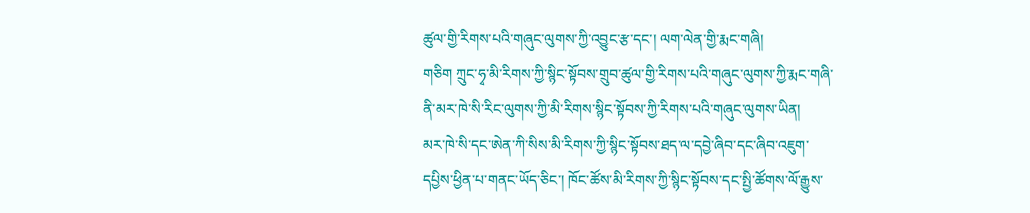ཚུལ་གྱི་རིགས་པའི་གཞུང་ལུགས་ཀྱི་འབྱུང་རྩ་དང་། ལག་ལེན་གྱི་རྨང་གཞི།
གཅིག ཀྲུང་ཧྭ་མི་རིགས་ཀྱི་སྙིང་སྟོབས་གྲུབ་ཚུལ་གྱི་རིགས་པའི་གཞུང་ལུགས་ཀྱི་རྨང་གཞི་ནི་མར་ཁེ་སི་རིང་ལུགས་ཀྱི་མི་རིགས་སྙིང་སྟོབས་ཀྱི་རིགས་པའི་གཞུང་ལུགས་ཡིན།
མར་ཁེ་སི་དང་ཨེན་ཀི་སིས་མི་རིགས་ཀྱི་སྙིང་སྟོབས་ཐད་ལ་དབྱེ་ཞིབ་དང་ཞིབ་འཇུག་དཔྱིས་ཕྱིན་པ་གནང་ཡོད་ཅིང་། ཁོང་ཚོས་མི་རིགས་ཀྱི་སྙིང་སྟོབས་དང་སྤྱི་ཚོགས་ལོ་རྒྱུས་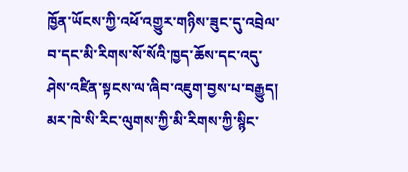ཁྱོན་ཡོངས་ཀྱི་འཕོ་འགྱུར་གཉིས་ཟུང་དུ་འབྲེལ་བ་དང་མི་རིགས་སོ་སོའི་ཁྱད་ཆོས་དང་འདུ་ཤེས་འཛིན་སྟངས་ལ་ཞིབ་འཇུག་བྱས་པ་བརྒྱུད། མར་ཁེ་སི་རིང་ལུགས་ཀྱི་མི་རིགས་ཀྱི་སྙིང་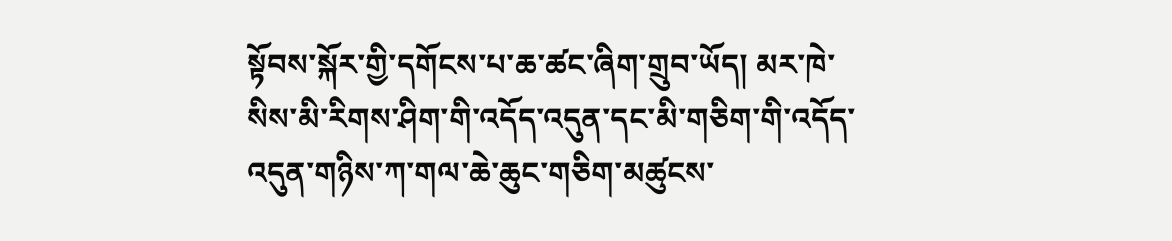སྟོབས་སྐོར་གྱི་དགོངས་པ་ཆ་ཚང་ཞིག་གྲུབ་ཡོད། མར་ཁེ་སིས་མི་རིགས་ཤིག་གི་འདོད་འདུན་དང་མི་གཅིག་གི་འདོད་འདུན་གཉིས་ཀ་གལ་ཆེ་ཆུང་གཅིག་མཚུངས་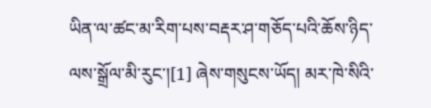ཡིན་ལ་ཚང་མ་རིག་པས་བརྡར་ཤ་གཅོད་པའི་ཆོས་ཉིད་ལས་སྒྲོལ་མི་རུང་།[1] ཞེས་གསུངས་ཡོད། མར་ཁེ་སིའི་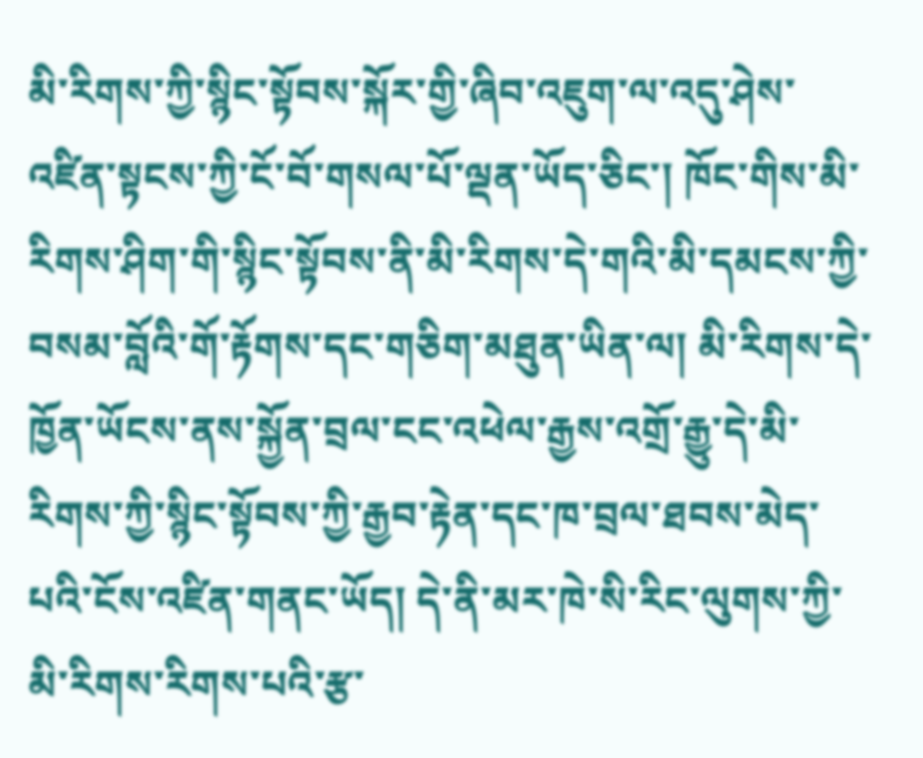མི་རིགས་ཀྱི་སྙིང་སྟོབས་སྐོར་གྱི་ཞིབ་འཇུག་ལ་འདུ་ཤེས་འཛིན་སྟངས་ཀྱི་ངོ་བོ་གསལ་པོ་ལྡན་ཡོད་ཅིང་། ཁོང་གིས་མི་རིགས་ཤིག་གི་སྙིང་སྟོབས་ནི་མི་རིགས་དེ་གའི་མི་དམངས་ཀྱི་བསམ་བློའི་གོ་རྟོགས་དང་གཅིག་མཐུན་ཡིན་ལ། མི་རིགས་དེ་ཁྱོན་ཡོངས་ནས་སྐྱོན་བྲལ་ངང་འཕེལ་རྒྱས་འགྲོ་རྒྱུ་དེ་མི་རིགས་ཀྱི་སྙིང་སྟོབས་ཀྱི་རྒྱབ་རྟེན་དང་ཁ་བྲལ་ཐབས་མེད་པའི་ངོས་འཛིན་གནང་ཡོད། དེ་ནི་མར་ཁེ་སི་རིང་ལུགས་ཀྱི་མི་རིགས་རིགས་པའི་རྩ་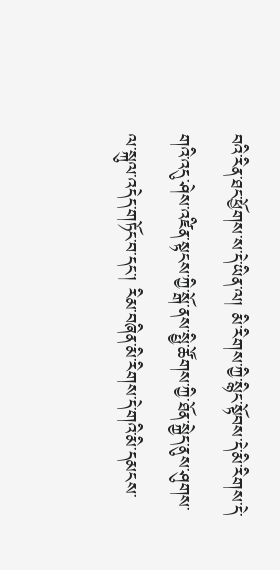བའི་རིན་ཐང་ཕྱོགས་ས་དེ་ཡིན་ལ། མི་རིགས་ཀྱི་སྙིང་སྟོབས་དེ་མི་རིགས་དེ་གའི་འདུ་ཤེས་འཛིན་སྟངས་ཀྱི་སྒོ་ནས་སྤྱི་ཚོགས་ཀྱི་ཐོན་སྐྱེད་ནུས་ཤུགས་ལ་སྐུལ་འདེད་གཏོང་བ་དང་། རིམ་བཞིན་མི་རིགས་དེ་གའི་མི་དམངས་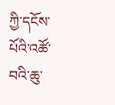ཀྱི་དངོས་པོའི་འཚོ་བའི་ཆུ་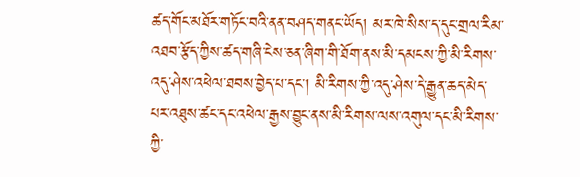ཚད་གོང་མཐོར་གཏོང་བའི་ནན་བཤད་གནང་ཡོད། མར་ཁེ་སིས་ད་དུང་གྲལ་རིམ་འཐབ་རྩོད་ཀྱིས་ཚད་གཞི་ངེས་ཅན་ཞིག་གི་ཐོག་ནས་མི་དམངས་ཀྱི་མི་རིགས་འདུ་ཤེས་འཕེལ་ཐབས་བྱེད་པ་དང་། མི་རིགས་ཀྱི་འདུ་ཤེས་དེ་རྒྱུན་ཆད་མེད་པར་འཐུས་ཚང་དང་འཕེལ་རྒྱས་བྱུང་ནས་མི་རིགས་ལས་འགུལ་དང་མི་རིགས་ཀྱི་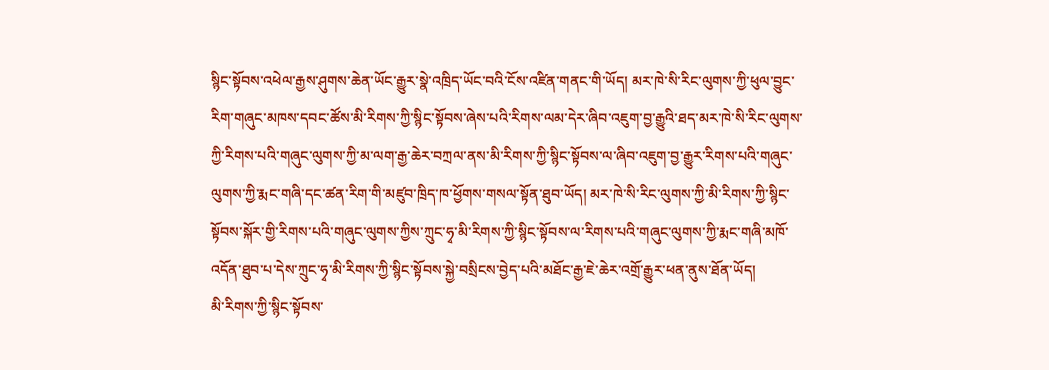སྙིང་སྟོབས་འཕེལ་རྒྱས་ཤུགས་ཆེན་ཡོང་རྒྱུར་སྣེ་འཁྲིད་ཡོང་བའི་ངོས་འཛིན་གནང་གི་ཡོད། མར་ཁེ་སི་རིང་ལུགས་ཀྱི་ཕུལ་བྱུང་རིག་གཞུང་མཁས་དབང་ཚོས་མི་རིགས་ཀྱི་སྙིང་སྟོབས་ཞེས་པའི་རིགས་ལམ་དེར་ཞིབ་འཇུག་བྱ་རྒྱུའི་ཐད་མར་ཁེ་སི་རིང་ལུགས་ཀྱི་རིགས་པའི་གཞུང་ལུགས་ཀྱི་མ་ལག་རྒྱ་ཆེར་བཀྲལ་ནས་མི་རིགས་ཀྱི་སྙིང་སྟོབས་ལ་ཞིབ་འཇུག་བྱ་རྒྱུར་རིགས་པའི་གཞུང་ལུགས་ཀྱི་རྨང་གཞི་དང་ཚན་རིག་གི་མཛུབ་ཁྲིད་ཁ་ཕྱོགས་གསལ་སྟོན་ཐུབ་ཡོད། མར་ཁེ་སི་རིང་ལུགས་ཀྱི་མི་རིགས་ཀྱི་སྙིང་སྟོབས་སྐོར་གྱི་རིགས་པའི་གཞུང་ལུགས་ཀྱིས་ཀྲུང་ཧྭ་མི་རིགས་ཀྱི་སྙིང་སྟོབས་ལ་རིགས་པའི་གཞུང་ལུགས་ཀྱི་རྨང་གཞི་མཁོ་འདོན་ཐུབ་པ་དེས་ཀྲུང་ཧྭ་མི་རིགས་ཀྱི་སྙིང་སྟོབས་སྐྱེ་བསྲིངས་བྱེད་པའི་མཐོང་རྒྱ་ཇེ་ཆེར་འགྲོ་རྒྱུར་ཕན་ནུས་ཐོན་ཡོད།
མི་རིགས་ཀྱི་སྙིང་སྟོབས་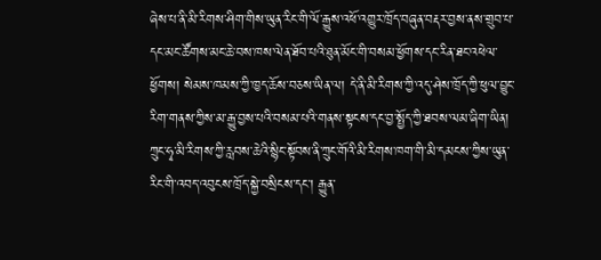ཞེས་པ་ནི་མི་རིགས་ཤིག་གིས་ཡུན་རིང་གི་ལོ་རྒྱུས་འཕོ་འགྱུར་ཁྲོད་བཞུན་བརྡར་བྱས་ནས་གྲུབ་པ་དང་མང་ཚོགས་མང་ཆེ་བས་ཁས་ལེན་ཐོབ་པའི་ཐུན་མོང་གི་བསམ་ཕྱོགས་དང་རིན་ཐང་འཕེལ་ཕྱོགས། སེམས་ཁམས་ཀྱི་ཁྱད་ཆོས་བཅས་ཡིན་ལ། དེ་ནི་མི་རིགས་ཀྱི་འདུ་ཤེས་ཁྲོད་ཀྱི་ཕུལ་བྱུང་རིག་གནས་ཀྱིས་མ་རྒྱུ་བྱས་པའི་བསམ་པའི་གནས་སྟངས་དང་བྱ་སྤྱོད་ཀྱི་ཐབས་ལམ་ཞིག་ཡིན། ཀྲུང་ཧྭ་མི་རིགས་ཀྱི་རླབས་ཆེའི་སྙིང་སྟོབས་ནི་ཀྲུང་གོའི་མི་རིགས་ཁག་གི་མི་དམངས་ཀྱིས་ཡུན་རིང་གི་འབད་འབུངས་ཁྲོད་སྐྱེ་བསྲིངས་དང་། རྒྱུན་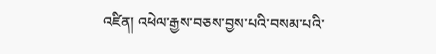འཛིན། འཕེལ་རྒྱས་བཅས་བྱས་པའི་བསམ་པའི་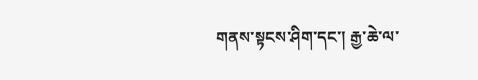གནས་སྟངས་ཤིག་དང་། རྒྱ་ཆེ་ལ་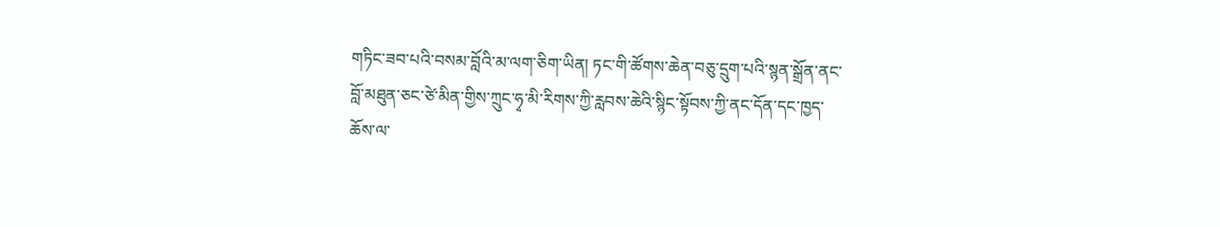གཏིང་ཟབ་པའི་བསམ་བློའི་མ་ལག་ཅིག་ཡིན། ཏང་གི་ཚོགས་ཆེན་བཅུ་དྲུག་པའི་སྙན་སྒྲོན་ནང་བློ་མཐུན་ཅང་ཙེ་མིན་གྱིས་ཀྲུང་ཧྭ་མི་རིགས་ཀྱི་རླབས་ཆེའི་སྙིང་སྟོབས་ཀྱི་ནང་དོན་དང་ཁྱད་ཆོས་ལ་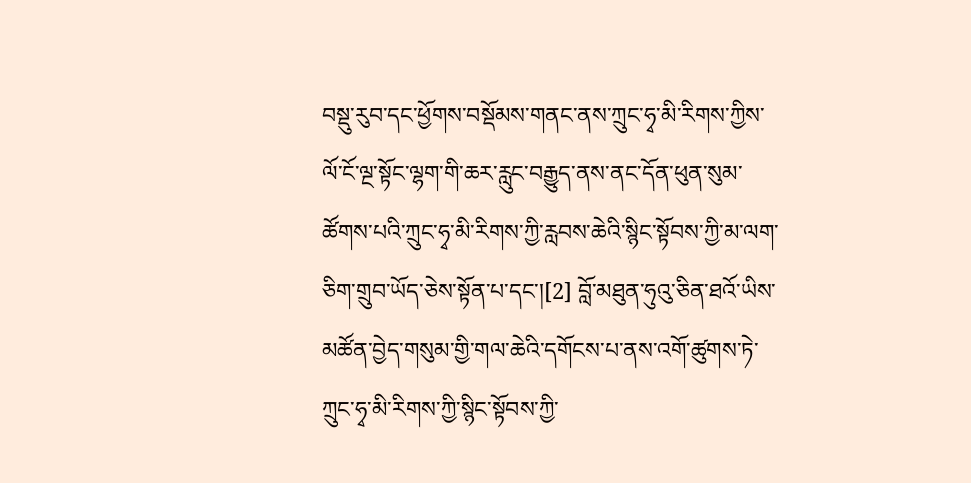བསྡུ་རུབ་དང་ཕྱོགས་བསྡོམས་གནང་ནས་ཀྲུང་ཧྭ་མི་རིགས་ཀྱིས་ལོ་ངོ་ལྔ་སྟོང་ལྷག་གི་ཆར་རླུང་བརྒྱུད་ནས་ནང་དོན་ཕུན་སུམ་ཚོགས་པའི་ཀྲུང་ཧྭ་མི་རིགས་ཀྱི་རླབས་ཆེའི་སྙིང་སྟོབས་ཀྱི་མ་ལག་ཅིག་གྲུབ་ཡོད་ཅེས་སྟོན་པ་དང་།[2] བློ་མཐུན་ཧུའུ་ཅིན་ཐའོ་ཡིས་མཚོན་བྱེད་གསུམ་གྱི་གལ་ཆེའི་དགོངས་པ་ནས་འགོ་ཚུགས་ཏེ་ཀྲུང་ཧྭ་མི་རིགས་ཀྱི་སྙིང་སྟོབས་ཀྱི་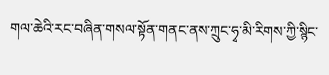གལ་ཆེའི་རང་བཞིན་གསལ་སྟོན་གནང་ནས་ཀྲུང་ཧྭ་མི་རིགས་ཀྱི་སྙིང་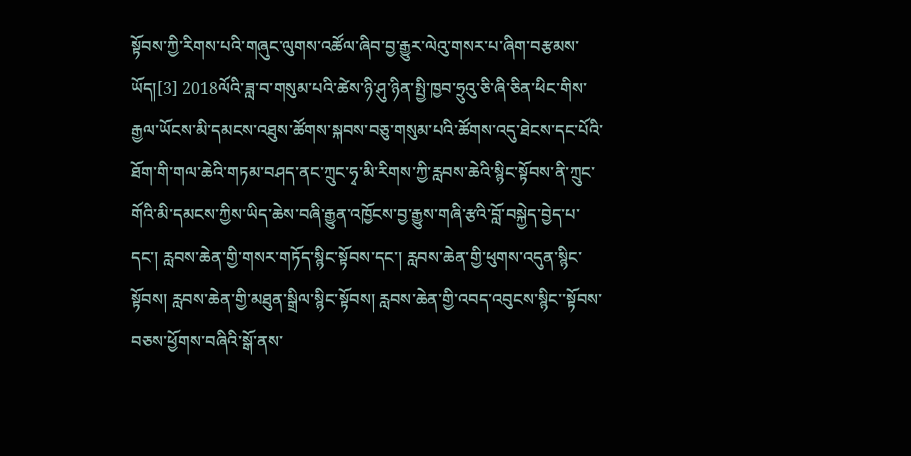སྟོབས་ཀྱི་རིགས་པའི་གཞུང་ལུགས་འཚོལ་ཞིབ་བྱ་རྒྱུར་ལེའུ་གསར་པ་ཞིག་བརྩམས་ཡོད།[3] 2018ལོའི་ཟླ་བ་གསུམ་པའི་ཚེས་ཉི་ཤུ་ཉིན་སྤྱི་ཁྱབ་ཧྲུའུ་ཅི་ཞི་ཅིན་ཕིང་གིས་རྒྱལ་ཡོངས་མི་དམངས་འཐུས་ཚོགས་སྐབས་བཅུ་གསུམ་པའི་ཚོགས་འདུ་ཐེངས་དང་པོའི་ཐོག་གི་གལ་ཆེའི་གཏམ་བཤད་ནང་ཀྲུང་ཧྭ་མི་རིགས་ཀྱི་རླབས་ཆེའི་སྙིང་སྟོབས་ནི་ཀྲུང་གོའི་མི་དམངས་ཀྱིས་ཡིད་ཆེས་བཞི་རྒྱུན་འཁྱོངས་བྱ་རྒྱུས་གཞི་རྩའི་བློ་བསྐྱེད་བྱེད་པ་དང་། རླབས་ཆེན་གྱི་གསར་གཏོད་སྙིང་སྟོབས་དང་། རླབས་ཆེན་གྱི་ཕུགས་འདུན་སྙིང་སྟོབས། རླབས་ཆེན་གྱི་མཐུན་སྒྲིལ་སྙིང་སྟོབས། རླབས་ཆེན་གྱི་འབད་འབུངས་སྙིང་་སྟོབས་བཅས་ཕྱོགས་བཞིའི་སྒོ་ནས་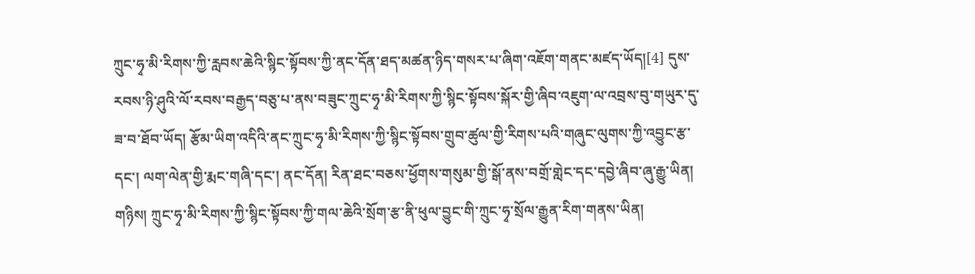ཀྲུང་ཧྭ་མི་རིགས་ཀྱི་རླབས་ཆེའི་སྙིང་སྟོབས་ཀྱི་ནང་དོན་ཐད་མཚན་ཉིད་གསར་པ་ཞིག་འཇོག་གནང་མཛད་ཡོད།[4] དུས་རབས་ཉི་ཤུའི་ལོ་རབས་བརྒྱད་བཅུ་པ་ནས་བཟུང་ཀྲུང་ཧྭ་མི་རིགས་ཀྱི་སྙིང་སྟོབས་སྐོར་གྱི་ཞིབ་འཇུག་ལ་འབྲས་བུ་གཡུར་དུ་ཟ་བ་ཐོབ་ཡོད། རྩོམ་ཡིག་འདིའི་ནང་ཀྲུང་ཧྭ་མི་རིགས་ཀྱི་སྙིང་སྟོབས་གྲུབ་ཚུལ་གྱི་རིགས་པའི་གཞུང་ལུགས་ཀྱི་འབྱུང་རྩ་དང་། ལག་ལེན་གྱི་རྨང་གཞི་དང་། ནང་དོན། རིན་ཐང་བཅས་ཕྱོགས་གསུམ་གྱི་སྒོ་ནས་བགྲོ་གླེང་དང་དབྱེ་ཞིབ་ཞུ་རྒྱུ་ཡིན།
གཉིས། ཀྲུང་ཧྭ་མི་རིགས་ཀྱི་སྙིང་སྟོབས་ཀྱི་གལ་ཆེའི་སྲོག་རྩ་ནི་ཕུལ་བྱུང་གི་ཀྲུང་ཧྭ་སྲོལ་རྒྱུན་རིག་གནས་ཡིན།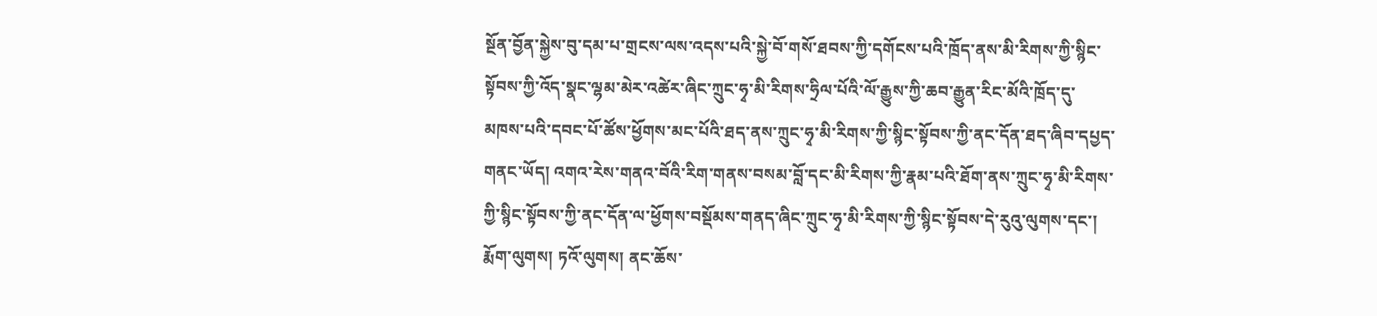སྔོན་བྱོན་སྐྱེས་བུ་དམ་པ་གྲངས་ལས་འདས་པའི་སྐྱེ་བོ་གསོ་ཐབས་ཀྱི་དགོངས་པའི་ཁྲོད་ནས་མི་རིགས་ཀྱི་སྙིང་སྟོབས་ཀྱི་འོད་སྣང་ལྷམ་མེར་འཚེར་ཞིང་ཀྲུང་ཧྭ་མི་རིགས་ཧྲིལ་པོའི་ལོ་རྒྱུས་ཀྱི་ཆབ་རྒྱུན་རིང་མོའི་ཁྲོད་དུ་མཁས་པའི་དབང་པོ་ཚོས་ཕྱོགས་མང་པོའི་ཐད་ནས་ཀྲུང་ཧྭ་མི་རིགས་ཀྱི་སྙིང་སྟོབས་ཀྱི་ནང་དོན་ཐད་ཞིབ་དཔྱད་གནང་ཡོད། འགའ་རེས་གནའ་བོའི་རིག་གནས་བསམ་བློ་དང་མི་རིགས་ཀྱི་རྣམ་པའི་ཐོག་ནས་ཀྲུང་ཧྭ་མི་རིགས་ཀྱི་སྙིང་སྟོབས་ཀྱི་ནང་དོན་ལ་ཕྱོགས་བསྡོམས་གནད་ཞིང་ཀྲུང་ཧྭ་མི་རིགས་ཀྱི་སྙིང་སྟོབས་དེ་རུའུ་ལུགས་དང་། རྨོག་ལུགས། ཏའོ་ལུགས། ནང་ཆོས་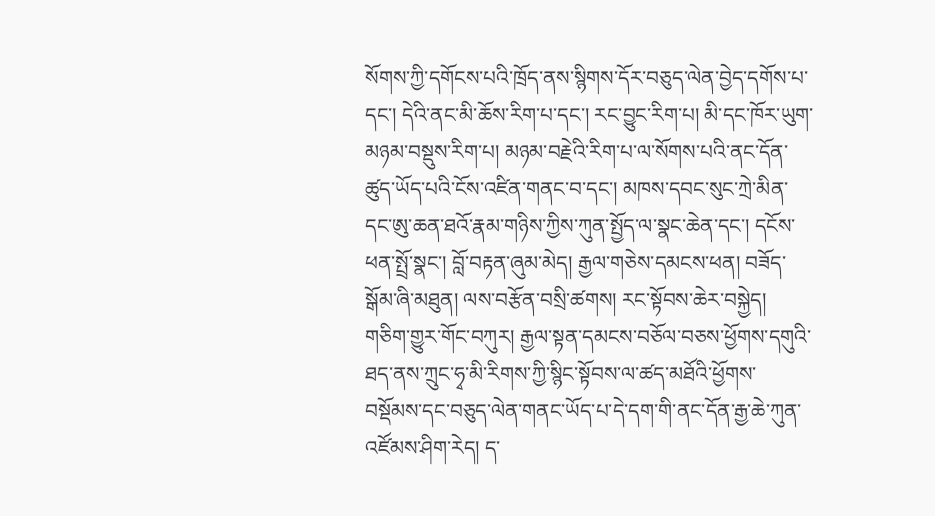སོགས་ཀྱི་དགོངས་པའི་ཁྲོད་ནས་སྙིགས་དོར་བཅུད་ལེན་བྱེད་དགོས་པ་དང་། དེའི་ནང་མི་ཆོས་རིག་པ་དང་། རང་བྱུང་རིག་པ། མི་དང་ཁོར་ཡུག་མཉམ་བསྡུས་རིག་པ། མཉམ་བརྗེའི་རིག་པ་ལ་སོགས་པའི་ནང་དོན་ཚུད་ཡོད་པའི་ངོས་འཛིན་གནང་བ་དང་། མཁས་དབང་སུང་ཀྲེ་མིན་དང་ཨུ་ཆན་ཐའོ་རྣམ་གཉིས་ཀྱིས་ཀུན་སྤྱོད་ལ་སྣང་ཆེན་དང་། དངོས་ཕན་སྤྲོ་སྣང་། བློ་བརྟན་ཞུམ་མེད། རྒྱལ་གཅེས་དམངས་ཕན། བཟོད་སྒོམ་ཞི་མཐུན། ལས་བརྩོན་བསྲི་ཚགས། རང་སྟོབས་ཆེར་བསྐྱེད། གཅིག་གྱུར་གོང་བཀུར། རྒྱལ་སྟན་དམངས་བཅོལ་བཅས་ཕྱོགས་དགུའི་ཐད་ནས་ཀྲུང་ཧྭ་མི་རིགས་ཀྱི་སྙིང་སྟོབས་ལ་ཚད་མཐོའི་ཕྱོགས་བསྡོམས་དང་བཅུད་ལེན་གནང་ཡོད་པ་དེ་དག་གི་ནང་དོན་རྒྱ་ཆེ་ཀུན་འཛོམས་ཤིག་རེད། ད་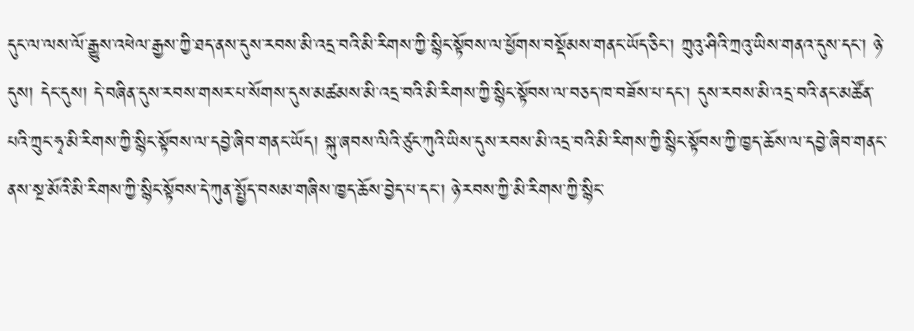དུང་ལ་ལས་ལོ་རྒྱུས་འཕེལ་རྒྱས་ཀྱི་ཐད་ནས་དུས་རབས་མི་འདྲ་བའི་མི་རིགས་ཀྱི་སྙིང་སྟོབས་ལ་ཕྱོགས་བསྡོམས་གནང་ཡོད་ཅིང་། ཀྲུའུ་ཤིའི་ཀྲའུ་ཡིས་གནའ་དུས་དང་། ཉེ་དུས། དེང་དུས། དེ་བཞིན་དུས་རབས་གསར་པ་སོགས་དུས་མཚམས་མི་འདྲ་བའི་མི་རིགས་ཀྱི་སྙིང་སྟོབས་ལ་བཅད་ཁ་བཟོས་པ་དང་། དུས་རབས་མི་འདྲ་བའི་ནང་མཚོན་པའི་ཀྲུང་ཧྭ་མི་རིགས་ཀྱི་སྙིང་སྟོབས་ལ་དབྱེ་ཞིབ་གནང་ཡོད། སྐུ་ཞབས་ལིའི་ཙུང་ཀུའི་ཡིས་དུས་རབས་མི་འདྲ་བའི་མི་རིགས་ཀྱི་སྙིང་སྟོབས་ཀྱི་ཁྱད་ཆོས་ལ་དབྱེ་ཞིབ་གནང་ནས་སྔ་མོའི་མི་རིགས་ཀྱི་སྙིང་སྟོབས་དེ་ཀུན་སྤྱོད་བསམ་གཞིས་ཁྱད་ཆོས་བྱེད་པ་དང་། ཉེ་རབས་ཀྱི་མི་རིགས་ཀྱི་སྙིང་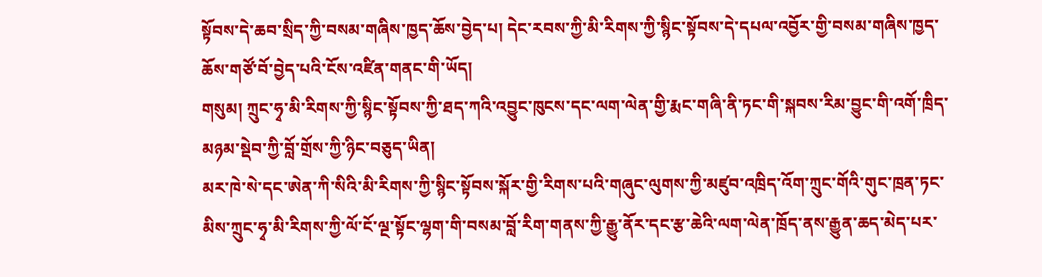སྟོབས་དེ་ཆབ་སྲིད་ཀྱི་བསམ་གཞིས་ཁྱད་ཆོས་བྱེད་པ། དེང་རབས་ཀྱི་མི་རིགས་ཀྱི་སྙིང་སྟོབས་དེ་དཔལ་འབྱོར་གྱི་བསམ་གཞིས་ཁྱད་ཆོས་གཙོ་བོ་བྱེད་པའི་ངོས་འཛིན་གནང་གི་ཡོད།
གསུམ། ཀྲུང་ཧྭ་མི་རིགས་ཀྱི་སྙིང་སྟོབས་ཀྱི་ཐད་ཀའི་འབྱུང་ཁུངས་དང་ལག་ལེན་གྱི་རྨང་གཞི་ནི་ཏང་གི་སྐབས་རིམ་བྱུང་གི་འགོ་ཁྲིད་མཉམ་སྡེབ་ཀྱི་བློ་གྲོས་ཀྱི་ཉིང་བཅུད་ཡིན།
མར་ཁེ་སེ་དང་ཨེན་ཀི་སིའི་མི་རིགས་ཀྱི་སྙིང་སྟོབས་སྐོར་གྱི་རིགས་པའི་གཞུང་ལུགས་ཀྱི་མཛུབ་འཁྲིད་འོག་ཀྲུང་གོའི་གུང་ཁྲན་ཏང་མིས་ཀྲུང་ཧྭ་མི་རིགས་ཀྱི་ལོ་ངོ་ལྔ་སྟོང་ལྷག་གི་བསམ་བློ་རིག་གནས་ཀྱི་རྒྱུ་ནོར་དང་རྩ་ཆེའི་ལག་ལེན་ཁྲོད་ནས་རྒྱུན་ཆད་མེད་པར་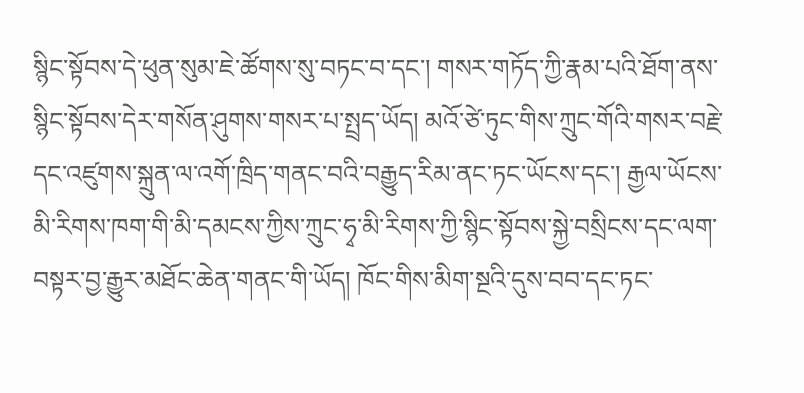སྙིང་སྟོབས་དེ་ཕུན་སུམ་ཇེ་ཚོགས་སུ་བཏང་བ་དང་། གསར་གཏོད་ཀྱི་རྣམ་པའི་ཐོག་ནས་སྙིང་སྟོབས་དེར་གསོན་ཤུགས་གསར་པ་སྤྲད་ཡོད། མའོ་ཙེ་ཏུང་གིས་ཀྲུང་གོའི་གསར་བརྗེ་དང་འཛུགས་སྐྲུན་ལ་འགོ་ཁྲིད་གནང་བའི་བརྒྱུད་རིམ་ནང་ཏང་ཡོངས་དང་། རྒྱལ་ཡོངས་མི་རིགས་ཁག་གི་མི་དམངས་ཀྱིས་ཀྲུང་ཧྭ་མི་རིགས་ཀྱི་སྙིང་སྟོབས་སྐྱེ་བསྲིངས་དང་ལག་བསྟར་བྱ་རྒྱུར་མཐོང་ཆེན་གནང་གི་ཡོད། ཁོང་གིས་མིག་སྔའི་དུས་བབ་དང་ཏང་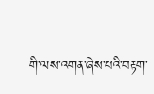གི་ལས་འགན་ཞེས་པའི་བརྟག་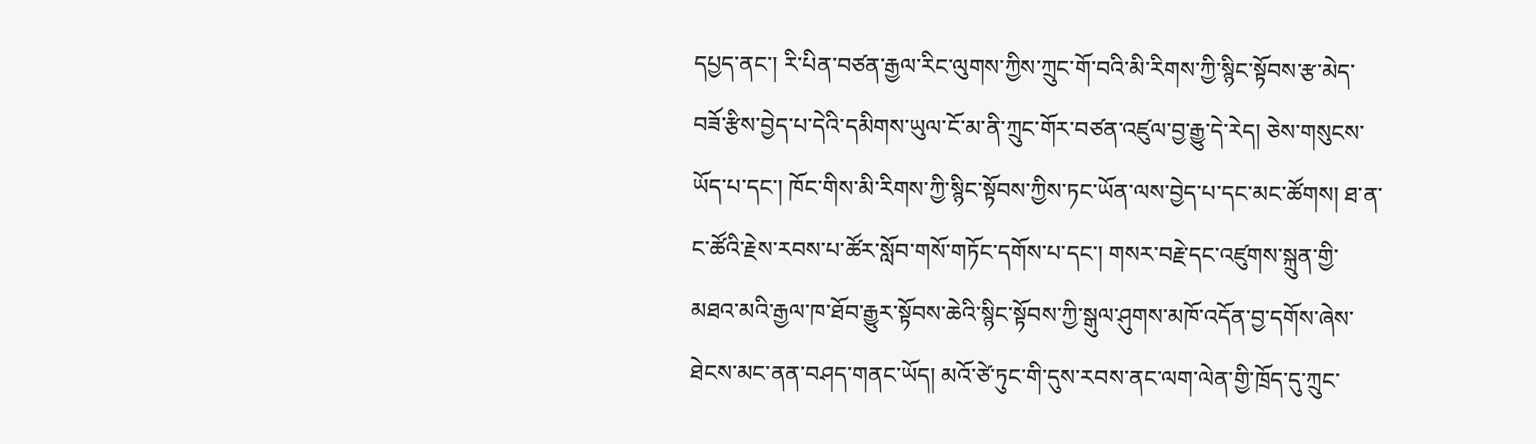དཔྱད་ནང་། རི་པིན་བཙན་རྒྱལ་རིང་ལུགས་ཀྱིས་ཀྲུང་གོ་བའི་མི་རིགས་ཀྱི་སྙིང་སྟོབས་རྩ་མེད་བཟོ་རྩིས་བྱེད་པ་དེའི་དམིགས་ཡུལ་ངོ་མ་ནི་ཀྲུང་གོར་བཙན་འཛུལ་བྱ་རྒྱུ་དེ་རེད། ཅེས་གསུངས་ཡོད་པ་དང་། ཁོང་གིས་མི་རིགས་ཀྱི་སྙིང་སྟོབས་ཀྱིས་ཏང་ཡོན་ལས་བྱེད་པ་དང་མང་ཚོགས། ཐ་ན་ང་ཚོའི་རྗེས་རབས་པ་ཚོར་སློབ་གསོ་གཏོང་དགོས་པ་དང་། གསར་བརྗེ་དང་འཛུགས་སྐྲུན་གྱི་མཐའ་མའི་རྒྱལ་ཁ་ཐོབ་རྒྱུར་སྟོབས་ཆེའི་སྙིང་སྟོབས་ཀྱི་སྒུལ་ཤུགས་མཁོ་འདོན་བྱ་དགོས་ཞེས་ཐེངས་མང་ནན་བཤད་གནང་ཡོད། མའོ་ཙེ་ཏུང་གི་དུས་རབས་ནང་ལག་ལེན་གྱི་ཁྲོད་དུ་ཀྲུང་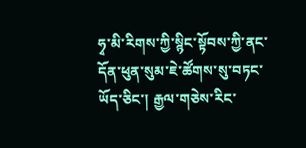ཧྭ་མི་རིགས་ཀྱི་སྙིང་སྟོབས་ཀྱི་ནང་དོན་ཕུན་སུམ་ཇེ་ཚོགས་སུ་བཏང་ཡོད་ཅིང་། རྒྱལ་གཅེས་རིང་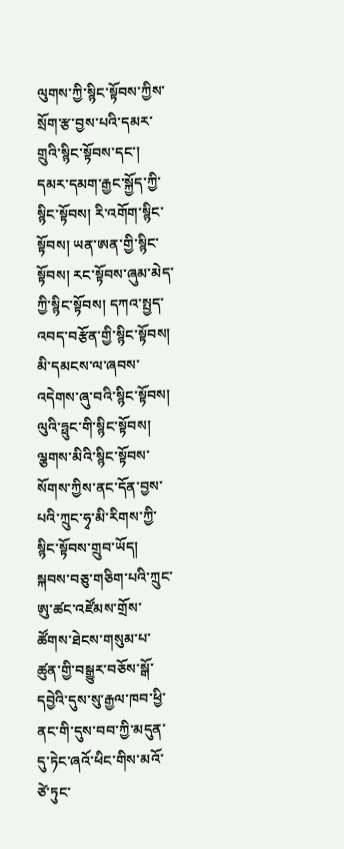ལུགས་ཀྱི་སྙིང་སྟོབས་ཀྱིས་སྲོག་རྩ་བྱས་པའི་དམར་གྲུའི་སྙིང་སྟོབས་དང་། དམར་དམག་རྒྱང་སྐྱོད་ཀྱི་སྙིང་སྟོབས། རི་འགོག་སྙིང་སྟོབས། ཡན་ཨན་གྱི་སྙིང་སྟོབས། རང་སྟོབས་ཞུམ་མེད་ཀྱི་སྙིང་སྟོབས། དཀའ་སྤྱད་འབད་བརྩོན་གྱི་སྙིང་སྟོབས། མི་དམངས་ལ་ཞབས་འདེགས་ཞུ་བའི་སྙིང་སྟོབས། ལུའི་ཧྥུང་གི་སྙིང་སྟོབས། ལྕགས་མིའི་སྙིང་སྟོབས་སོགས་ཀྱིས་ནང་དོན་བྱས་པའི་ཀྲུང་ཧྭ་མི་རིགས་ཀྱི་སྙིང་སྟོབས་གྲུབ་ཡོད། སྐབས་བཅུ་གཅིག་པའི་ཀྲུང་ཨུ་ཚང་འཛོམས་གྲོས་ཚོགས་ཐེངས་གསུམ་པ་ཚུན་གྱི་བསྒྱུར་བཅོས་སྒོ་དབྱེའི་དུས་སུ་རྒྱལ་ཁབ་ཕྱི་ནང་གི་དུས་བབ་ཀྱི་མདུན་དུ་ཏེང་ཞའོ་ཕིང་གིས་མའོ་ཙེ་ཏུང་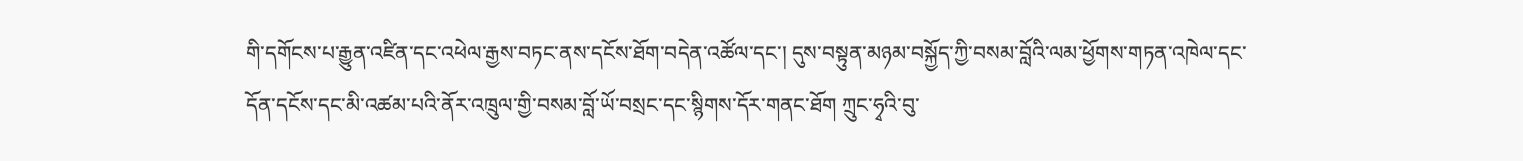གི་དགོངས་པ་རྒྱུན་འཛིན་དང་འཕེལ་རྒྱས་བཏང་ནས་དངོས་ཐོག་བདེན་འཚོལ་དང་། དུས་བསྟུན་མཉམ་བསྐྱོད་ཀྱི་བསམ་བློའི་ལམ་ཕྱོགས་གཏན་འཁེལ་དང་དོན་དངོས་དང་མི་འཚམ་པའི་ནོར་འཁྲུལ་གྱི་བསམ་བློ་ཡོ་བསྲང་དང་སྙིགས་དོར་གནང་ཐོག ཀྲུང་ཧྭའི་བུ་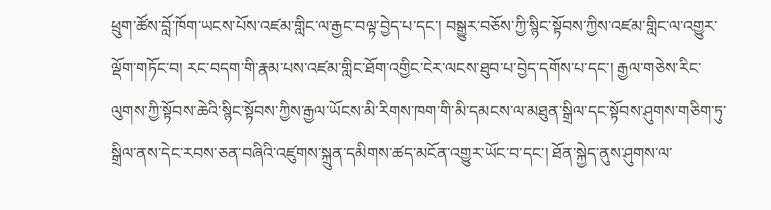ཕྲུག་ཚོས་བློ་ཁོག་ཡངས་པོས་འཛམ་གླིང་ལ་རྒྱང་བལྟ་བྱེད་པ་དང་། བསྒྱུར་བཅོས་ཀྱི་སྙིང་སྟོབས་ཀྱིས་འཛམ་གླིང་ལ་འགྱུར་ལྡོག་གཏོང་བ། རང་བདག་གི་རྣམ་པས་འཛམ་གླིང་ཐོག་འགྱིང་ངེར་ལངས་ཐུབ་པ་བྱེད་དགོས་པ་དང་། རྒྱལ་གཅེས་རིང་ལུགས་ཀྱི་སྟོབས་ཆེའི་སྙིང་སྟོབས་ཀྱིས་རྒྱལ་ཡོངས་མི་རིགས་ཁག་གི་མི་དམངས་ལ་མཐུན་སྒྲིལ་དང་སྟོབས་ཤུགས་གཅིག་ཏུ་སྒྲིལ་ནས་དེང་རབས་ཅན་བཞིའི་འཛུགས་སྐྲུན་དམིགས་ཚད་མངོན་འགྱུར་ཡོང་བ་དང་། ཐོན་སྐྱེད་ནུས་ཤུགས་ལ་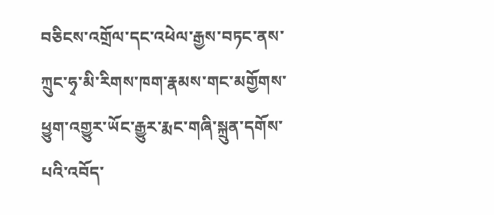བཅིངས་འགྲོལ་དང་འཕེལ་རྒྱས་བཏང་ནས་ཀྲུང་ཧྭ་མི་རིགས་ཁག་རྣམས་གང་མགྱོགས་ཕྱུག་འགྱུར་ཡོང་རྒྱུར་རྨང་གཞི་སྐྲུན་དགོས་པའི་འབོད་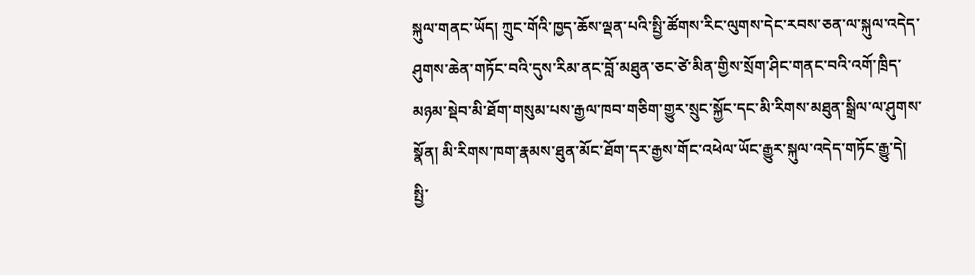སྐུལ་གནང་ཡོད། ཀྲུང་གོའི་ཁྱད་ཆོས་ལྡན་པའི་སྤྱི་ཚོགས་རིང་ལུགས་དེང་རབས་ཅན་ལ་སྐུལ་འདེད་ཤུགས་ཆེན་གཏོང་བའི་དུས་རིམ་ནང་བློ་མཐུན་ཅང་ཙེ་མིན་གྱིས་སྲོག་ཤིང་གནང་བའི་འགོ་ཁྲིད་མཉམ་སྡེབ་མི་ཐོག་གསུམ་པས་རྒྱལ་ཁབ་གཅིག་གྱུར་སྲུང་སྐྱོང་དང་མི་རིགས་མཐུན་སྒྲིལ་ལ་ཤུགས་སྣོན། མི་རིགས་ཁག་རྣམས་ཐུན་མོང་ཐོག་དར་རྒྱས་གོང་འཕེལ་ཡོང་རྒྱུར་སྐུལ་འདེད་གཏོང་རྒྱུ་དེ། སྤྱི་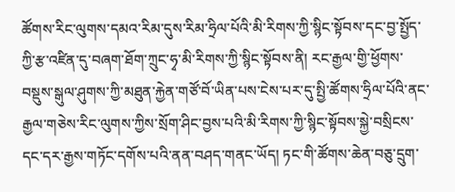ཚོགས་རིང་ལུགས་དམའ་རིམ་དུས་རིམ་ཧྲིལ་པོའི་མི་རིགས་ཀྱི་སྙིང་སྟོབས་དང་བྱ་སྤྱོད་ཀྱི་རྩ་འཛིན་དུ་བཞག་ཐོག་ཀྲུང་ཧྭ་མི་རིགས་ཀྱི་སྙིང་སྟོབས་ནི། རང་རྒྱལ་གྱི་ཕྱོགས་བསྡུས་སྒུལ་ཤུགས་ཀྱི་མཐུན་རྐྱེན་གཙོ་བོ་ཡིན་པས་ངེས་པར་དུ་སྤྱི་ཚོགས་ཧྲིལ་པོའི་ནང་རྒྱལ་གཅེས་རིང་ལུགས་ཀྱིས་སྲོག་ཤིང་བྱས་པའི་མི་རིགས་ཀྱི་སྙིང་སྟོབས་སྐྱེ་བསྲིངས་དང་དར་རྒྱས་གཏོང་དགོས་པའི་ནན་བཤད་གནང་ཡོད། ཏང་གི་ཚོགས་ཆེན་བཅུ་དྲུག་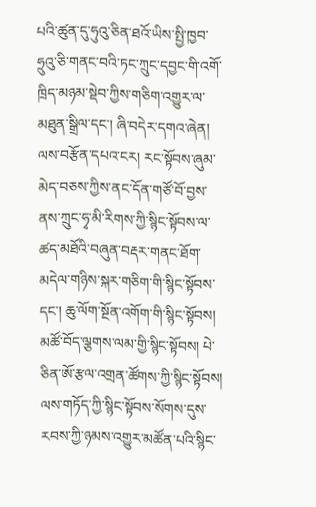པའི་ཚུན་དུ་ཧུའུ་ཅིན་ཐའོ་ཡིས་སྤྱི་ཁྱབ་ཧྲུའུ་ཅི་གནང་བའི་ཏང་ཀྲུང་དབྱང་གི་འགོ་ཁྲིད་མཉམ་སྡེབ་ཀྱིས་གཅིག་འགྱུར་ལ་མཐུན་སྒྲིལ་དང་། ཞི་བདེར་དགའ་ཞེན། ལས་བརྩོན་དཔའ་ངར། རང་སྟོབས་ཞུམ་མེད་བཅས་ཀྱིས་ནང་དོན་གཙོ་བོ་བྱས་ནས་ཀྲུང་ཧྭ་མི་རིགས་ཀྱི་སྙིང་སྟོབས་ལ་ཚད་མཐོའི་བཞུན་བརྡར་གནང་ཐོག་མདེལ་གཉིས་སྐར་གཅིག་གི་སྙིང་སྟོབས་དང་། ཆུ་ལོག་སྔོན་འགོག་གི་སྙིང་སྟོབས། མཚོ་བོད་ལྕགས་ལམ་གྱི་སྙིང་སྟོབས། པེ་ཅིན་ཨོ་རྩལ་འགྲན་ཚོགས་ཀྱི་སྙིང་སྟོབས། ལས་གཏོད་ཀྱི་སྙིང་སྟོབས་སོགས་དུས་རབས་ཀྱི་ཉམས་འགྱུར་མཚོན་པའི་སྙིང་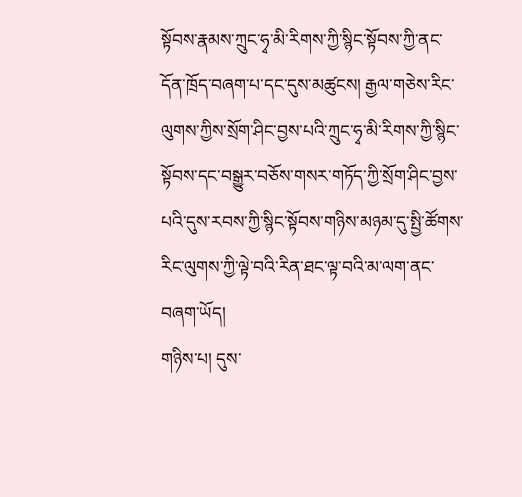སྟོབས་རྣམས་ཀྲུང་ཧྭ་མི་རིགས་ཀྱི་སྙིང་སྟོབས་ཀྱི་ནང་དོན་ཁྲོད་བཞག་པ་དང་དུས་མཚུངས། རྒྱལ་གཅེས་རིང་ལུགས་ཀྱིས་སྲོག་ཤིང་བྱས་པའི་ཀྲུང་ཧྭ་མི་རིགས་ཀྱི་སྙིང་སྟོབས་དང་བསྒྱུར་བཅོས་གསར་གཏོད་ཀྱི་སྲོག་ཤིང་བྱས་པའི་དུས་རབས་ཀྱི་སྙིང་སྟོབས་གཉིས་མཉམ་དུ་སྤྱི་ཚོགས་རིང་ལུགས་ཀྱི་ལྟེ་བའི་རིན་ཐང་ལྟ་བའི་མ་ལག་ནང་བཞག་ཡོད།
གཉིས་པ། དུས་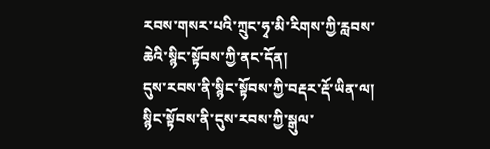རབས་གསར་པའི་ཀྲུང་ཧྭ་མི་རིགས་ཀྱི་རླབས་ཆེའི་སྙིང་སྟོབས་ཀྱི་ནང་དོན།
དུས་རབས་ནི་སྙིང་སྟོབས་ཀྱི་བརྡར་རྡོ་ཡིན་ལ། སྙིང་སྟོབས་ནི་དུས་རབས་ཀྱི་སྒུལ་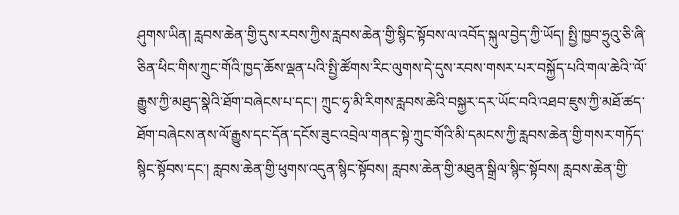ཤུགས་ཡིན། རླབས་ཆེན་གྱི་དུས་རབས་ཀྱིས་རླབས་ཆེན་གྱི་སྙིང་སྟོབས་ལ་འབོད་སྐུལ་བྱེད་ཀྱི་ཡོད། སྤྱི་ཁྱབ་ཧྲུའུ་ཅི་ཞི་ཅིན་ཕིང་གིས་ཀྲུང་གོའི་ཁྱད་ཆོས་ལྡན་པའི་སྤྱི་ཚོགས་རིང་ལུགས་དེ་དུས་རབས་གསར་པར་བསྐྱོད་པའི་གལ་ཆེའི་་ལོ་རྒྱུས་ཀྱི་མཐུད་སྣེའི་ཐོག་བཞེངས་པ་དང་། ཀྲུང་ཧྭ་མི་རིགས་རླབས་ཆེའི་བསྐྱར་དར་ཡོང་བའི་འཐབ་ཇུས་ཀྱི་མཐོ་ཚད་ཐོག་བཞེངས་ནས་ལོ་རྒྱུས་དང་དོན་དངོས་ཟུང་འབྲེལ་གནང་སྟེ་ཀྲུང་གོའི་མི་དམངས་ཀྱི་རླབས་ཆེན་གྱི་གསར་གཏོད་སྙིང་སྟོབས་དང་། རླབས་ཆེན་གྱི་ཕུགས་འདུན་སྙིང་སྟོབས། རླབས་ཆེན་གྱི་མཐུན་སྒྲིལ་སྙིང་སྟོབས། རླབས་ཆེན་གྱི་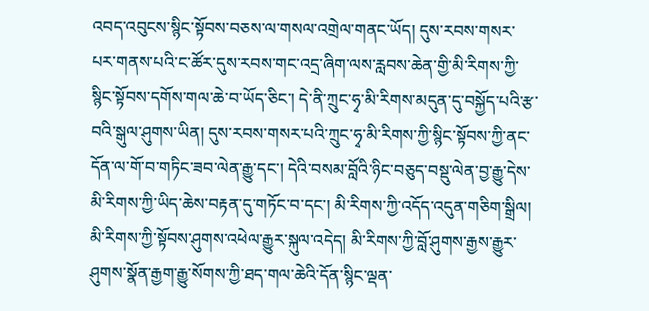འབད་འབུངས་སྙིང་སྟོབས་བཅས་ལ་གསལ་འགྲེལ་གནང་ཡོད། དུས་རབས་གསར་པར་གནས་པའི་ང་ཚོར་དུས་རབས་གང་འདྲ་ཞིག་ལས་རླབས་ཆེན་གྱི་མི་རིགས་ཀྱི་སྙིང་སྟོབས་དགོས་གལ་ཆེ་བ་ཡོད་ཅིང་། དེ་ནི་ཀྲུང་ཧྭ་མི་རིགས་མདུན་དུ་བསྐྱོད་པའི་རྩ་བའི་སྒུལ་ཤུགས་ཡིན། དུས་རབས་གསར་པའི་ཀྲུང་ཧྭ་མི་རིགས་ཀྱི་སྙིང་སྟོབས་ཀྱི་ནང་དོན་ལ་གོ་བ་གཏིང་ཟབ་ལེན་རྒྱུ་དང་། དེའི་བསམ་བློའི་ཉིང་བཅུད་བསྡུ་ལེན་བྱ་རྒྱུ་དེས་མི་རིགས་ཀྱི་ཡིད་ཆེས་བརྟན་དུ་གཏོང་བ་དང་། མི་རིགས་ཀྱི་འདོད་འདུན་གཅིག་སྒྲིལ། མི་རིགས་ཀྱི་སྟོབས་ཤུགས་འཕེལ་རྒྱུར་སྐུལ་འདེད། མི་རིགས་ཀྱི་བློ་ཤུགས་རྒྱས་རྒྱུར་ཤུགས་སྣོན་རྒྱག་རྒྱུ་སོགས་ཀྱི་ཐད་གལ་ཆེའི་དོན་སྙིང་ལྡན་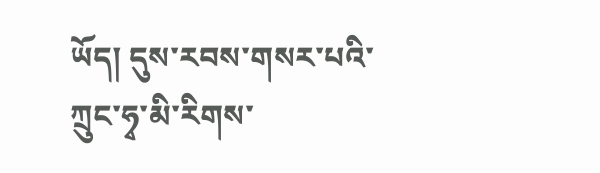ཡོད། དུས་རབས་གསར་པའི་ཀྲུང་ཧྭ་མི་རིགས་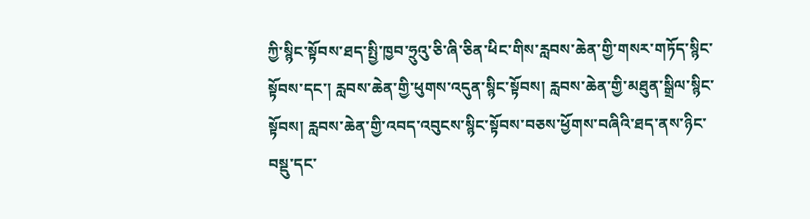ཀྱི་སྙིང་སྟོབས་ཐད་སྤྱི་ཁྱབ་ཧྲུའུ་ཅི་ཞི་ཅིན་ཕིང་གིས་རླབས་ཆེན་གྱི་གསར་གཏོད་སྙིང་སྟོབས་དང་། རླབས་ཆེན་གྱི་ཕུགས་འདུན་སྙིང་སྟོབས། རླབས་ཆེན་གྱི་མཐུན་སྒྲིལ་སྙིང་སྟོབས། རླབས་ཆེན་གྱི་འབད་འབུངས་སྙིང་སྟོབས་བཅས་ཕྱོགས་བཞིའི་ཐད་ནས་ཉིང་བསྡུ་དང་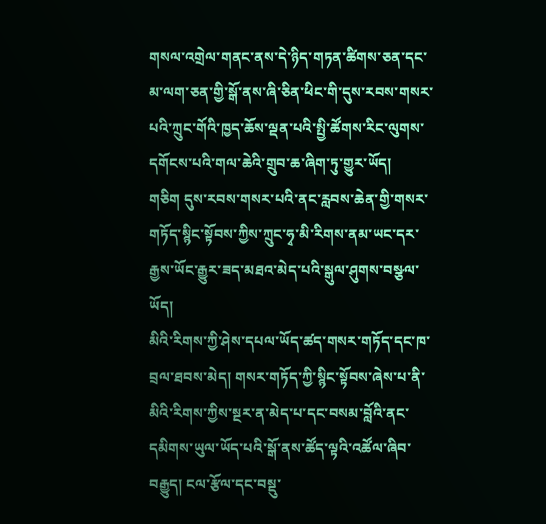གསལ་འགྲེལ་གནང་ནས་དེ་ཉིད་གཏན་ཚིགས་ཅན་དང་མ་ལག་ཅན་གྱི་སྒོ་ནས་ཞི་ཅིན་ཕིང་གི་དུས་རབས་གསར་པའི་ཀྲུང་གོའི་ཁྱད་ཆོས་ལྡན་པའི་སྤྱི་ཚོགས་རིང་ལུགས་དགོངས་པའི་གལ་ཆེའི་གྲུབ་ཆ་ཞིག་ཏུ་གྱུར་ཡོད།
གཅིག དུས་རབས་གསར་པའི་ནང་རླབས་ཆེན་གྱི་གསར་གཏོད་སྙིང་སྟོབས་ཀྱིས་ཀྲུང་ཧྭ་མི་རིགས་ནམ་ཡང་དར་རྒྱས་ཡོང་རྒྱུར་ཟད་མཐའ་མེད་པའི་སྒུལ་ཤུགས་བསྩལ་ཡོད།
མིའི་རིགས་ཀྱི་ཤེས་དཔལ་ཡོད་ཚད་གསར་གཏོད་དང་ཁ་བྲལ་ཐབས་མེད། གསར་གཏོད་ཀྱི་སྙིང་སྟོབས་ཞེས་པ་ནི་མིའི་རིགས་ཀྱིས་སྔར་ན་མེད་པ་དང་བསམ་བློའི་ནང་དམིགས་ཡུལ་ཡོད་པའི་སྒོ་ནས་ཚོད་ལྟའི་འཚོལ་ཞིབ་བརྒྱུད། ངལ་རྩོལ་དང་བསྡུ་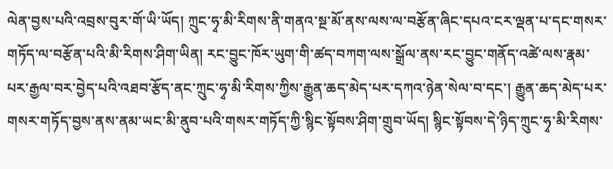ལེན་བྱས་པའི་འབྲས་བུར་གོ་ཡི་ཡོད། ཀྲུང་ཧྭ་མི་རིགས་ནི་གནའ་སྔ་མོ་ནས་ལས་ལ་བརྩོན་ཞིང་དཔའ་ངར་ལྡན་པ་དང་གསར་གཏོད་ལ་བརྩོན་པའི་མི་རིགས་ཤིག་ཡིན། རང་བྱུང་ཁོར་ཡུག་གི་ཚད་བཀག་ལས་སྒྲོལ་ནས་རང་བྱུང་གནོད་འཚེ་ལས་རྣམ་པར་རྒྱལ་བར་བྱེད་པའི་འཐབ་རྩོད་ནང་ཀྲུང་ཧྭ་མི་རིགས་ཀྱིས་རྒྱུན་ཆད་མེད་པར་དཀའ་ཉེན་སེལ་བ་དང་། རྒྱུན་ཆད་མེད་པར་གསར་གཏོད་བྱས་ནས་ནམ་ཡང་མི་ནུབ་པའི་གསར་གཏོད་ཀྱི་སྙིང་སྟོབས་ཤིག་གྲུབ་ཡོད། སྙིང་སྟོབས་དེ་ཉིད་ཀྲུང་ཧྭ་མི་རིགས་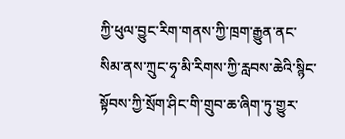ཀྱི་ཕུལ་བྱུང་རིག་གནས་ཀྱི་ཁྲག་རྒྱུན་ནང་སིམ་ནས་ཀྲུང་ཧྭ་མི་རིགས་ཀྱི་རླབས་ཆེའི་སྙིང་སྟོབས་ཀྱི་སྲོག་ཤིང་གི་གྲུབ་ཆ་ཞིག་ཏུ་གྱུར་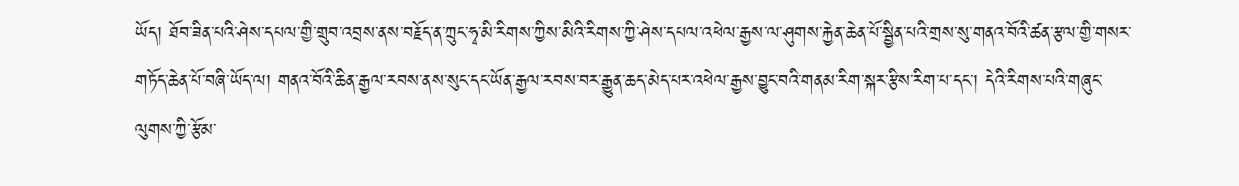ཡོད། ཐོབ་ཟིན་པའི་ཤེས་དཔལ་གྱི་གྲུབ་འབྲས་ནས་བརྗོད་ན་ཀྲུང་ཧྭ་མི་རིགས་ཀྱིས་མིའི་རིགས་ཀྱི་ཤེས་དཔལ་འཕེལ་རྒྱས་ལ་ཤུགས་རྐྱེན་ཆེན་པོ་སྦྱིན་པའི་གྲས་སུ་གནའ་བོའི་ཚན་རྩལ་གྱི་གསར་གཏོད་ཆེན་པོ་བཞི་ཡོད་ལ། གནའ་བོའི་ཆིན་རྒྱལ་རབས་ནས་སུང་དང་ཡོན་རྒྱལ་རབས་བར་རྒྱུན་ཆད་མེད་པར་འཕེལ་རྒྱས་བྱུང་བའི་གནམ་རིག་སྐར་རྩིས་རིག་པ་དང་། དེའི་རིགས་པའི་གཞུང་ལུགས་ཀྱི་རྩོམ་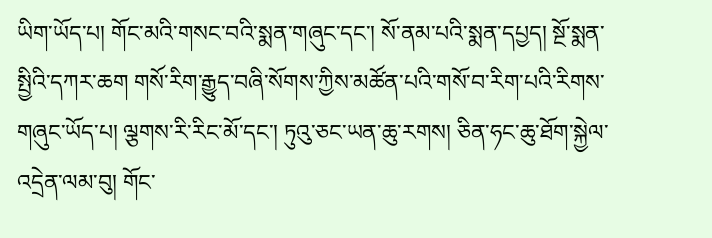ཡིག་ཡོད་པ། གོང་མའི་གསང་བའི་སྨན་གཞུང་དང་། སོ་ནམ་པའི་སྨན་དཔྱད། སྔོ་སྨན་སྤྱིའི་དཀར་ཆག གསོ་རིག་རྒྱུད་བཞི་སོགས་ཀྱིས་མཚོན་པའི་གསོ་བ་རིག་པའི་རིགས་གཞུང་ཡོད་པ། ལྕགས་རི་རིང་མོ་དང་། ཏུའུ་ཅང་ཡན་ཆུ་རགས། ཅིན་ཧང་ཆུ་ཐོག་སྐྱེལ་འདྲེན་ལམ་བུ། གོང་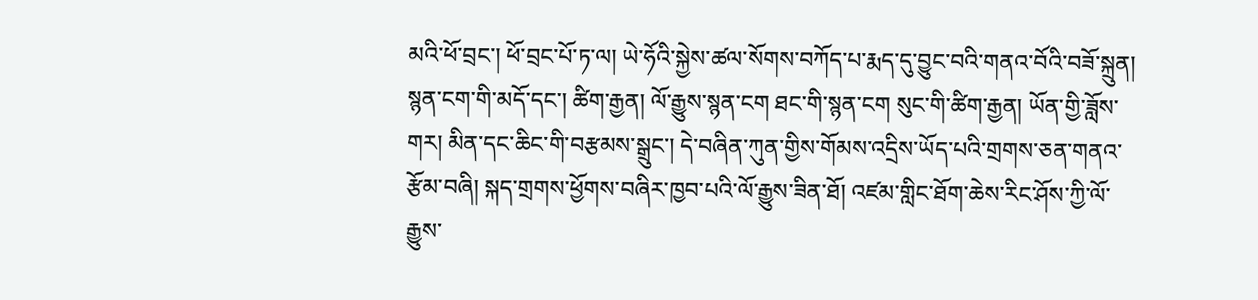མའི་ཕོ་བྲང་། ཕོ་བྲང་པོ་ཏ་ལ། ཡེ་ཧོའི་སྐྱེས་ཚལ་སོགས་བཀོད་པ་རྨད་དུ་བྱུང་བའི་གནའ་བོའི་བཟོ་སྐྲུན། སྙན་ངག་གི་མདོ་དང་། ཚིག་རྒྱན། ལོ་རྒྱུས་སྙན་ངག ཐང་གི་སྙན་ངག སུང་གི་ཚིག་རྒྱན། ཡོན་གྱི་ཟློས་གར། མིན་དང་ཆིང་གི་བརྩམས་སྒྲུང་། དེ་བཞིན་ཀུན་གྱིས་གོམས་འདྲིས་ཡོད་པའི་གྲགས་ཅན་གནའ་རྩོམ་བཞི། སྐད་གྲགས་ཕྱོགས་བཞིར་ཁྱབ་པའི་ལོ་རྒྱུས་ཟིན་ཐོ། འཛམ་གླིང་ཐོག་ཆེས་རིང་ཤོས་ཀྱི་ལོ་རྒྱུས་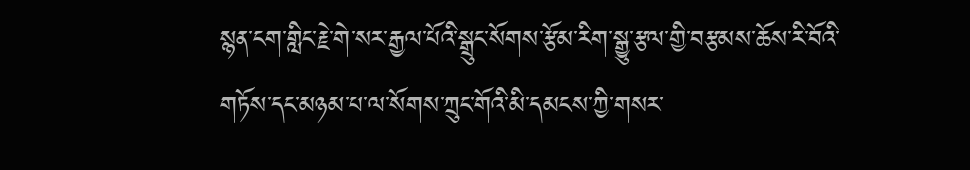སྙན་ངག་གླིང་རྗེ་གེ་སར་རྒྱལ་པོའི་སྒྲུང་སོགས་རྩོམ་རིག་སྒྱུ་རྩལ་གྱི་བརྩམས་ཆོས་རི་བོའི་གཏོས་དང་མཉམ་པ་ལ་སོགས་ཀྲུང་གོའི་མི་དམངས་ཀྱི་གསར་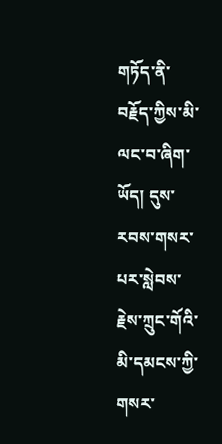གཏོད་ནི་བརྗོད་ཀྱིས་མི་ལང་བ་ཞིག་ཡོད། དུས་རབས་གསར་པར་སླེབས་རྗེས་ཀྲུང་གོའི་མི་དམངས་ཀྱི་གསར་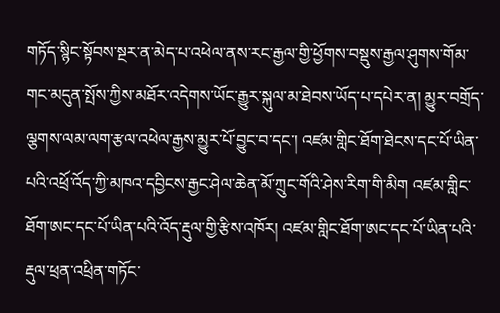གཏོད་སྙིང་སྟོབས་སྔར་ན་མེད་པ་འཕེལ་ནས་རང་རྒྱལ་གྱི་ཕྱོགས་བསྡུས་རྒྱལ་ཤུགས་གོམ་གང་མདུན་སྤོས་ཀྱིས་མཐོར་འདེགས་ཡོང་རྒྱུར་སྐུལ་མ་ཐེབས་ཡོད་པ་དཔེར་ན། མྱུར་བགྲོད་ལྕགས་ལམ་ལག་རྩལ་འཕེལ་རྒྱས་མྱུར་པོ་བྱུང་བ་དང་། འཛམ་གླིང་ཐོག་ཐེངས་དང་པོ་ཡིན་པའི་འཕྲོ་འོད་ཀྱི་མཁའ་དབྱིངས་རྒྱང་ཤེལ་ཆེན་མོ་ཀྲུང་གོའི་ཤེས་རིག་གི་མིག འཛམ་གླིང་ཐོག་ཨང་དང་པོ་ཡིན་པའི་འོད་རྡུལ་གྱི་རྩིས་འཁོར། འཛམ་གླིང་ཐོག་ཨང་དང་པོ་ཡིན་པའི་རྡུལ་ཕྲན་འཕྲིན་གཏོང་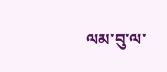ལམ་བུ་ལ་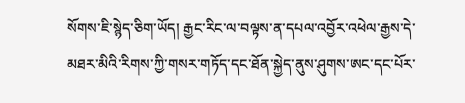སོགས་ཇི་སྙེད་ཅིག་ཡོད། རྒྱང་རིང་ལ་བལྟས་ན་དཔལ་འབྱོར་འཕེལ་རྒྱས་དེ་མཐར་མིའི་རིགས་ཀྱི་གསར་གཏོད་དང་ཐོན་སྐྱེད་ནུས་ཤུགས་ཨང་དང་པོར་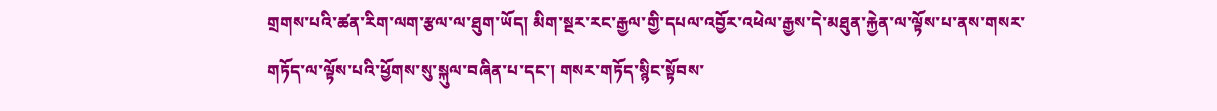གྲགས་པའི་ཚན་རིག་ལག་རྩལ་ལ་ཐུག་ཡོད། མིག་སྔར་རང་རྒྱལ་གྱི་དཔལ་འབྱོར་འཕེལ་རྒྱས་དེ་མཐུན་རྐྱེན་ལ་ལྟོས་པ་ནས་གསར་གཏོད་ལ་ལྟོས་པའི་ཕྱོགས་སུ་སྐུལ་བཞིན་པ་དང་། གསར་གཏོད་སྙིང་སྟོབས་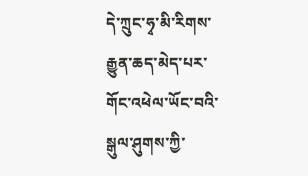དེ་ཀྲུང་ཧྭ་མི་རིགས་རྒྱུན་ཆད་མེད་པར་གོང་འཕེལ་ཡོང་བའི་སྒུལ་ཤུགས་ཀྱི་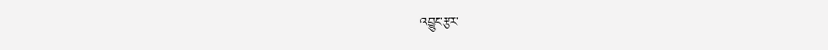འབྱུང་རྩར་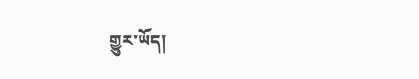གྱུར་ཡོད།